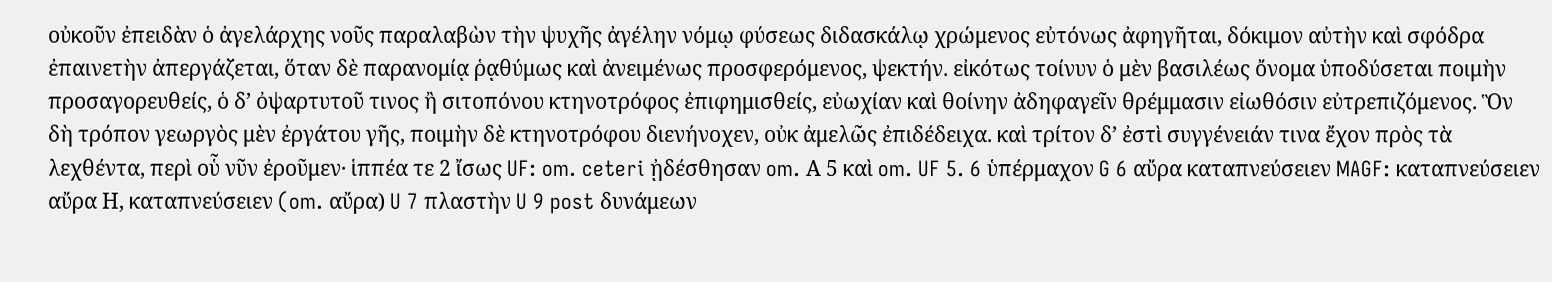οὐκοῦν ἐπειδὰν ὁ ἀγελάρχης νοῦς παραλαβὼν τὴν ψυχῆς ἀγέλην νόμῳ φύσεως διδασκάλῳ χρώμενος εὐτόνως ἀφηγῆται, δόκιμον αὐτὴν καὶ σφόδρα ἐπαινετὴν ἀπεργάζεται, ὅταν δὲ παρανομίᾳ ῥᾳθύμως καὶ ἀνειμένως προσφερόμενος, ψεκτήν. εἰκότως τοίνυν ὁ μὲν βασιλέως ὄνομα ὑποδύσεται ποιμὴν προσαγορευθείς, ὁ δ’ ὀψαρτυτοῦ τινος ἢ σιτοπόνου κτηνοτρόφος ἐπιφημισθείς, εὐωχίαν καὶ θοίνην ἀδηφαγεῖν θρέμμασιν εἰωθόσιν εὐτρεπιζόμενος. Ὃν δὴ τρόπον γεωργὸς μὲν ἐργάτου γῆς, ποιμὴν δὲ κτηνοτρόφου διενήνοχεν, οὐκ ἀμελῶς ἐπιδέδειχα. καὶ τρίτον δ’ ἐστὶ συγγένειάν τινα ἔχον πρὸς τὰ λεχθέντα, περὶ οὗ νῦν ἐροῦμεν· ἱππέα τε 2 ἴσως UF: om. ceteri ᾐδέσθησαν om. Α 5 καὶ om. UF 5. 6 ὑπέρμαχον G 6 αὔρα καταπνεύσειεν MAGF: καταπνεύσειεν αὔρα Η, καταπνεύσειεν (om. αὔρα) U 7 πλαστὴν U 9 post δυνάμεων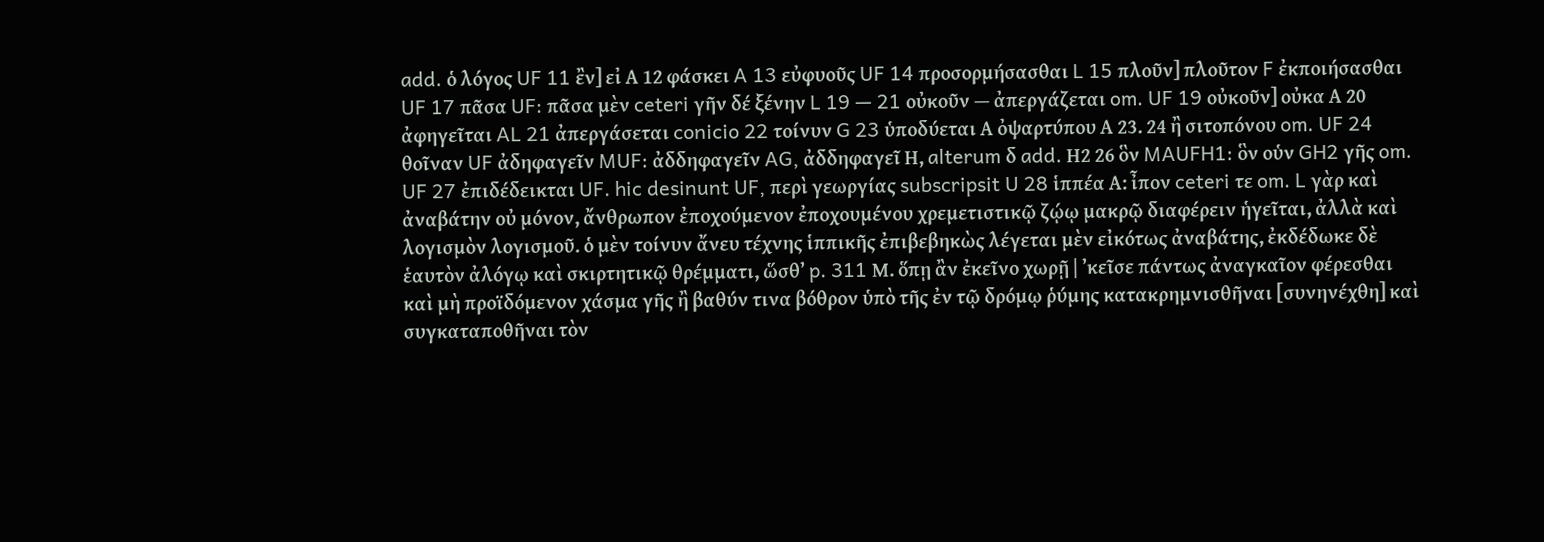add. ὁ λόγος UF 11 ἒν] εἰ Α 12 φάσκει A 13 εὐφυοῦς UF 14 προσορμήσασθαι L 15 πλοῦν] πλοῦτον F ἐκποιήσασθαι UF 17 πᾶσα UF: πᾶσα μὲν ceteri γῆν δέ ξένην L 19 — 21 οὐκοῦν — ἀπεργάζεται om. UF 19 οὐκοῦν] οὐκα Α 20 ἀφηγεῖται AL 21 ἀπεργάσεται conicio 22 τοίνυν G 23 ὑποδύεται Α ὀψαρτύπου Α 23. 24 ἢ σιτοπόνου om. UF 24 θοῖναν UF ἀδηφαγεῖν MUF: ἀδδηφαγεῖν AG, ἀδδηφαγεῖ Η, alterum δ add. Η2 26 ὃν MAUFH1: ὃν οὑν GH2 γῆς om. UF 27 ἐπιδέδεικται UF. hic desinunt UF, περὶ γεωργίας subscripsit U 28 ἱππέα Α: ἶπον ceteri τε om. L γὰρ καὶ ἀναβάτην οὐ μόνον, ἄνθρωπον ἐποχούμενον ἐποχουμένου χρεμετιστικῷ ζῴῳ μακρῷ διαφέρειν ἡγεῖται, ἀλλὰ καὶ λογισμὸν λογισμοῦ. ὁ μὲν τοίνυν ἄνευ τέχνης ἱππικῆς ἐπιβεβηκὼς λέγεται μὲν εἰκότως ἀναβάτης, ἐκδέδωκε δὲ ἑαυτὸν ἀλόγῳ καὶ σκιρτητικῷ θρέμματι, ὥσθ’ p. 311 Μ. ὅπῃ ἂν ἐκεῖνο χωρῇ | ’κεῖσε πάντως ἀναγκαῖον φέρεσθαι καὶ μὴ προϊδόμενον χάσμα γῆς ἢ βαθύν τινα βόθρον ὑπὸ τῆς ἐν τῷ δρόμῳ ῥύμης κατακρημνισθῆναι [συνηνέχθη] καὶ συγκαταποθῆναι τὸν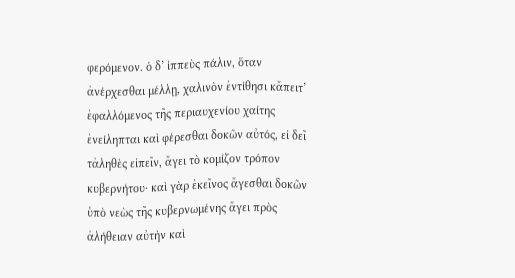φερόμενον. ὁ δ’ ἱππεὺς πάλιν, ὅταν ἀνέρχεσθαι μέλλῃ, χαλινὸν ἐντίθησι κἄπειτ’ ἐφαλλόμενος τῆς περιαυχενίου χαίτης ἐνείληπται καὶ φέρεσθαι δοκῶν αὐτός, εἰ δεῖ τἀληθὲς εἰπεῖν, ἄγει τὸ κομίζον τρόπον κυβερνήτου· καὶ γὰρ ἐκεῖνος ἄγεσθαι δοκῶν ὑπὸ νεὼς τῆς κυβερνωμένης ἄγει πρὸς ἀλήθειαν αὐτὴν καὶ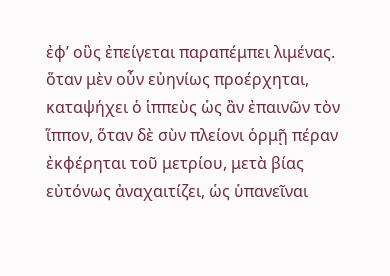ἐφ’ οὓς ἐπείγεται παραπέμπει λιμένας. ὅταν μὲν οὖν εὐηνίως προέρχηται, καταψήχει ὁ ἱππεὺς ὡς ἂν ἐπαινῶν τὸν ἵππον, ὅταν δὲ σὺν πλείονι ὁρμῇ πέραν ἐκφέρηται τοῦ μετρίου, μετὰ βίας εὐτόνως ἀναχαιτίζει, ὡς ὑπανεῖναι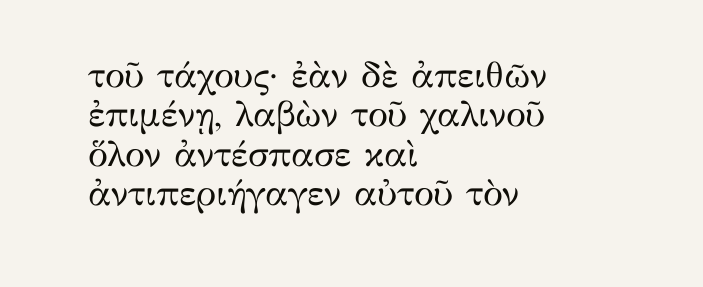τοῦ τάχους· ἐὰν δὲ ἀπειθῶν ἐπιμένῃ, λαβὼν τοῦ χαλινοῦ ὅλον ἀντέσπασε καὶ ἀντιπεριήγαγεν αὐτοῦ τὸν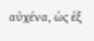αὐχένα, ὡς ἐξ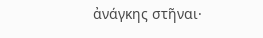ἀνάγκης στῆναι·